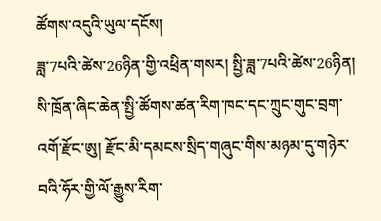ཚོགས་འདུའི་ཡུལ་དངོས།
ཟླ་7པའི་ཚེས་26ཉིན་གྱི་འཕྲིན་གསར། སྤྱི་ཟླ་7པའི་ཚེས་26ཉིན། སི་ཁྲོན་ཞིང་ཆེན་སྤྱི་ཚོགས་ཚན་རིག་ཁང་དང་ཀྲུང་གུང་བྲག་འགོ་རྫོང་ཨུ། རྫོང་མི་དམངས་སྲིད་གཞུང་གིས་མཉམ་དུ་གཉེར་བའི་ཧོར་གྱི་ལོ་རྒྱུས་རིག་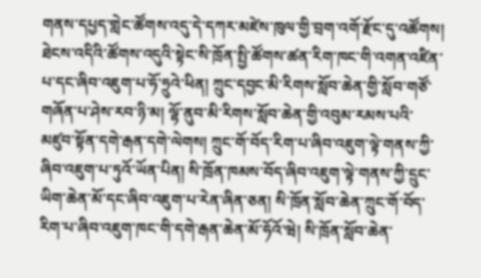གནས་དཔྱད་གླེང་ཚོགས་འདུ་དེ་དཀར་མཛེས་ཁུལ་གྱི་བྲག་འགོ་རྫོང་དུ་འཚོགས།
ཐེངས་འདིའི་ཚོགས་འདུའི་སྟེང་སི་ཁྲོན་སྤྱི་ཚོགས་ཚན་རིག་ཁང་གི་འགན་འཛིན་པ་དང་ཞིབ་འཇུག་པ་ཧོ་ཧྲུའེ་ཕིན། ཀྲུང་དབྱང་མི་རིགས་སློབ་ཆེན་གྱི་སློབ་གཙོ་གཞོན་པ་ཤེས་རབ་ཉི་མ། ལྷོ་ནུབ་མི་རིགས་སློབ་ཆེན་གྱི་འབུམ་རམས་པའི་མཛུབ་སྟོན་དགེ་རྒན་དགེ་ལེགས། ཀྲུང་གོ་བོད་རིག་པ་ཞིབ་འཇུག་ལྟེ་གནས་ཀྱི་ཞིབ་འཇུག་པ་ཏུའོ་ཡོན་པིན། སི་ཁྲོན་ཁམས་བོད་ཞིབ་འཇུག་ལྟེ་གནས་ཀྱི་དྲུང་ཡིག་ཆེན་མོ་དང་ཞིབ་འཇུག་པ་རེན་ཞིན་ཅན། སི་ཁྲོན་སློབ་ཆེན་ཀྲུང་གོ་བོད་རིག་པ་ཞིབ་འཇུག་ཁང་གི་དགེ་རྒན་ཆེན་མོ་ཧོའོ་ཝེ། སི་ཁྲོན་སློབ་ཆེན་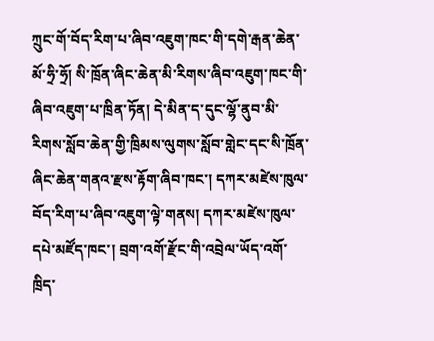ཀྲུང་གོ་བོད་རིག་པ་ཞིབ་འཇུག་ཁང་གི་དགེ་རྒན་ཆེན་མོ་ཧྲི་ཧྲོ། སི་ཁྲོན་ཞིང་ཆེན་མི་རིགས་ཞིབ་འཇུག་ཁང་གི་ཞིབ་འཇུག་པ་ཁྲིན་ཏོན། དེ་མིན་ད་དུང་ལྷོ་ནུབ་མི་རིགས་སློབ་ཆེན་གྱི་ཁྲིམས་ལུགས་སློབ་གླེང་དང་སི་ཁྲོན་ཞིང་ཆེན་གནའ་རྫས་རྟོག་ཞིབ་ཁང་། དཀར་མཛེས་ཁུལ་བོད་རིག་པ་ཞིབ་འཇུག་ལྟེ་གནས། དཀར་མཛེས་ཁུལ་དཔེ་མཛོད་ཁང་། བྲག་འགོ་རྫོང་གི་འབྲེལ་ཡོད་འགོ་ཁྲིད་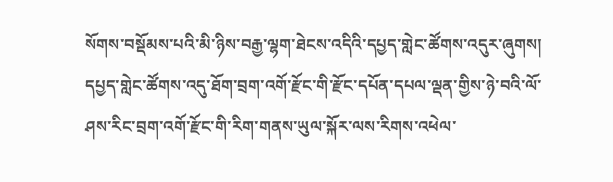སོགས་བསྡོམས་པའི་མི་ཉིས་བརྒྱ་ལྷག་ཐེངས་འདིའི་དཔྱད་གླེང་ཚོགས་འདུར་ཞུགས།
དཔྱད་གླེང་ཚོགས་འདུ་ཐོག་བྲག་འགོ་རྫོང་གི་རྫོང་དཔོན་དཔལ་ལྡན་གྱིས་ཉེ་བའི་ལོ་ཤས་རིང་བྲག་འགོ་རྫོང་གི་རིག་གནས་ཡུལ་སྐོར་ལས་རིགས་འཕེལ་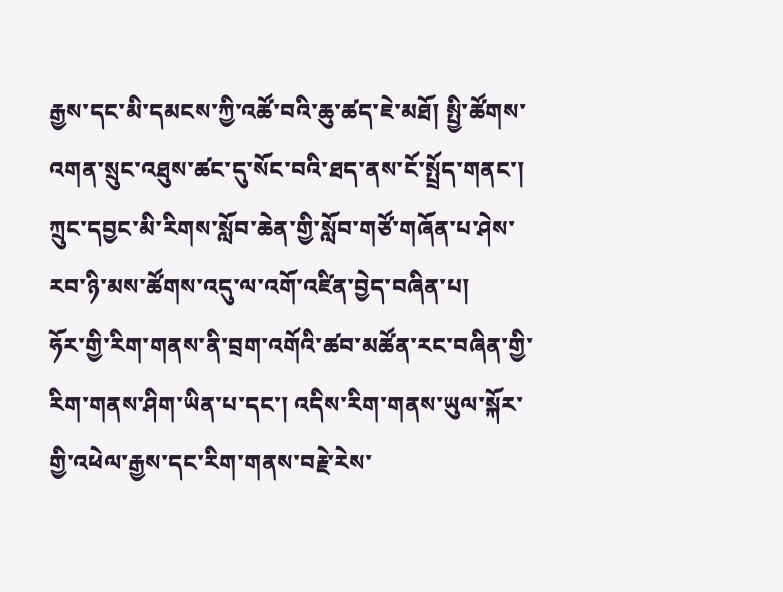རྒྱས་དང་མི་དམངས་ཀྱི་འཚོ་བའི་ཆུ་ཚད་ཇེ་མཐོ། སྤྱི་ཚོགས་འགན་སྲུང་འཐུས་ཚང་དུ་སོང་བའི་ཐད་ནས་ངོ་སྤྲོད་གནང་།
ཀྲུང་དབྱང་མི་རིགས་སློབ་ཆེན་གྱི་སློབ་གཙོ་གཞོན་པ་ཤེས་རབ་ཉི་མས་ཚོགས་འདུ་ལ་འགོ་འཛིན་བྱེད་བཞིན་པ།
ཧོར་གྱི་རིག་གནས་ནི་བྲག་འགོའི་ཚབ་མཚོན་རང་བཞིན་གྱི་རིག་གནས་ཤིག་ཡིན་པ་དང་། འདིས་རིག་གནས་ཡུལ་སྐོར་གྱི་འཕེལ་རྒྱས་དང་རིག་གནས་བརྗེ་རེས་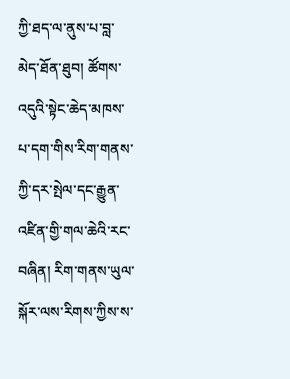ཀྱི་ཐད་ལ་ནུས་པ་བླ་མེད་ཐོན་ཐུབ། ཚོགས་འདུའི་སྟེང་ཆེད་མཁས་པ་དག་གིས་རིག་གནས་ཀྱི་དར་སྤེལ་དང་རྒྱུན་འཛིན་གྱི་གལ་ཆེའི་རང་བཞིན། རིག་གནས་ཡུལ་སྐོར་ལས་རིགས་ཀྱིས་ས་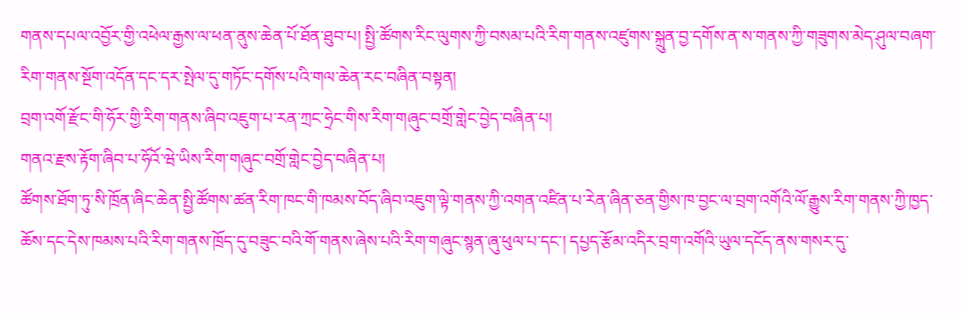གནས་དཔལ་འབྱོར་གྱི་འཕེལ་རྒྱས་ལ་ཕན་ནུས་ཆེན་པོ་ཐོན་ཐུབ་པ། སྤྱི་ཚོགས་རིང་ལུགས་ཀྱི་བསམ་པའི་རིག་གནས་འཛུགས་སྐྲུན་བྱ་དགོས་ན་ས་གནས་ཀྱི་གཟུགས་མེད་ཤུལ་བཞག་རིག་གནས་སྔོག་འདོན་དང་དར་སྤེལ་དུ་གཏོང་དགོས་པའི་གལ་ཆེན་རང་བཞིན་བསྟན།
བྲག་འགོ་རྫོང་གི་ཧོར་གྱི་རིག་གནས་ཞིབ་འཇུག་པ་རན་ཀྲང་ཧྲེང་གིས་རིག་གཞུང་བགྲོ་གླེང་བྱེད་བཞིན་པ།
གནའ་རྫས་རྟོག་ཞིབ་པ་ཧོའོ་ཝེ་ཡིས་རིག་གཞུང་བགྲོ་གླེང་བྱེད་བཞིན་པ།
ཚོགས་ཐོག་ཏུ་སི་ཁྲོན་ཞིང་ཆེན་སྤྱི་ཚོགས་ཚན་རིག་ཁང་གི་ཁམས་བོད་ཞིབ་འཇུག་ལྟེ་གནས་ཀྱི་འགན་འཛིན་པ་རེན་ཞིན་ཅན་གྱིས་ཁ་བྱང་ལ་བྲག་འགོའི་ལོ་རྒྱུས་རིག་གནས་ཀྱི་ཁྱད་ཆོས་དང་དེས་ཁམས་པའི་རིག་གནས་ཁྲོད་དུ་བཟུང་བའི་གོ་གནས་ཞེས་པའི་རིག་གཞུང་སྙན་ཞུ་ཕུལ་པ་དང་། དཔྱད་རྩོམ་འདིར་བྲག་འགོའི་ཡུལ་དངོད་ནས་གསར་དུ་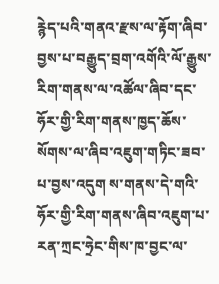རྙེད་པའི་གནའ་རྫས་ལ་རྟོག་ཞིབ་བྱས་པ་བརྒྱུད་བྲག་འགོའི་ལོ་རྒྱུས་རིག་གནས་ལ་འཚོལ་ཞིབ་དང་ཧོར་གྱི་རིག་གནས་ཁྱད་ཆོས་སོགས་ལ་ཞིབ་འཇུག་གཏིང་ཟབ་པ་བྱས་འདུག ས་གནས་དེ་གའི་ཧོར་གྱི་རིག་གནས་ཞིབ་འཇུག་པ་རན་ཀྲང་ཧྲེང་གིས་ཁ་བྱང་ལ་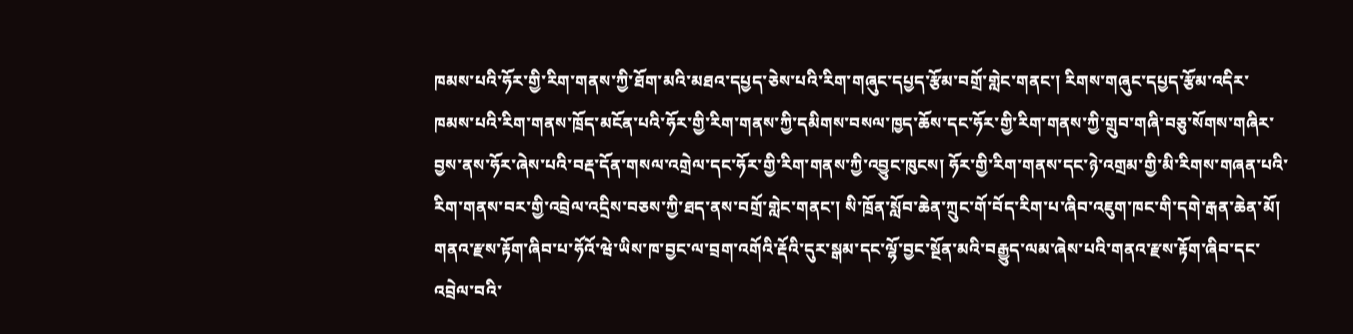ཁམས་པའི་ཧོར་གྱི་རིག་གནས་ཀྱི་ཐོག་མའི་མཐའ་དཔྱད་ཅེས་པའི་རིག་གཞུང་དཔྱད་རྩོམ་བགྲོ་གླེང་གནང་། རིགས་གཞུང་དཔྱད་རྩོམ་འདིར་ཁམས་པའི་རིག་གནས་ཁྲོད་མངོན་པའི་ཧོར་གྱི་རིག་གནས་ཀྱི་དམིགས་བསལ་ཁྱད་ཆོས་དང་ཧོར་གྱི་རིག་གནས་ཀྱི་གྲུབ་གཞི་བཅུ་སོགས་གཞིར་བྱས་ནས་ཧོར་ཞེས་པའི་བརྡ་དོན་གསལ་འགྲེལ་དང་ཧོར་གྱི་རིག་གནས་ཀྱི་འབྱུང་ཁུངས། ཧོར་གྱི་རིག་གནས་དང་ཉེ་འགྲམ་གྱི་མི་རིགས་གཞན་པའི་རིག་གནས་བར་གྱི་འབྲེལ་འདྲིས་བཅས་ཀྱི་ཐད་ནས་བགྲོ་གླེང་གནང་། སི་ཁྲོན་སློབ་ཆེན་ཀྲུང་གོ་བོད་རིག་པ་ཞིབ་འཇུག་ཁང་གི་དགེ་རྒན་ཆེན་མོ། གནའ་རྫས་རྟོག་ཞིབ་པ་ཧོའོ་ཝེ་ཡིས་ཁ་བྱང་ལ་བྲག་འགོའི་རྡོའི་དུར་སྒམ་དང་ལྷོ་བྱང་སྔོན་མའི་བརྒྱུད་ལམ་ཞེས་པའི་གནའ་རྫས་རྟོག་ཞིབ་དང་འབྲེལ་བའི་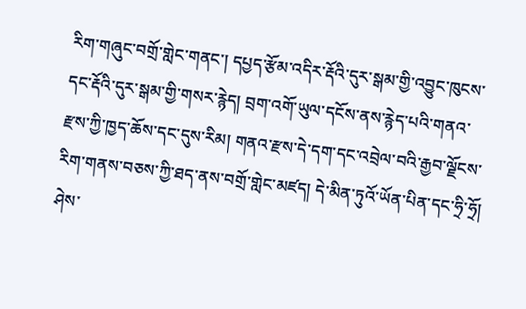རིག་གཞུང་བགྲོ་གླེང་གནང་། དཔྱད་རྩོམ་འདིར་རྡོའི་དུར་སྒམ་གྱི་འབྱུང་ཁུངས་དང་རྡོའི་དུར་སྒམ་གྱི་གསར་རྙེད། བྲག་འགོ་ཡུལ་དངོས་ནས་རྙེད་པའི་གནའ་རྫས་ཀྱི་ཁྱད་ཆོས་དང་དུས་རིམ། གནའ་རྫས་དེ་དག་དང་འབྲེལ་བའི་རྒྱབ་ལྗོངས་རིག་གནས་བཅས་ཀྱི་ཐད་ནས་བགྲོ་གླེང་མཛད། དེ་མིན་ཏུའོ་ཡོན་པིན་དང་ཧྲི་ཧྲོ། ཤེས་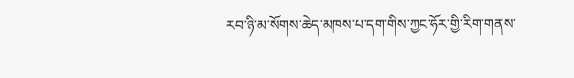རབ་ཉི་མ་སོགས་ཆེད་མཁས་པ་དག་གིས་ཀྱང་ཧོར་གྱི་རིག་གནས་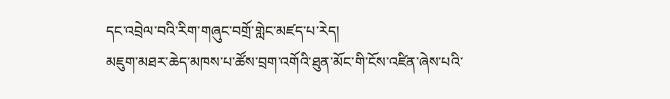དང་འབྲེལ་བའི་རིག་གཞུང་བགྲོ་གླེང་མཛད་པ་རེད།
མཇུག་མཐར་ཆེད་མཁས་པ་ཚོས་བྲག་འགོའི་ཐུན་མོང་གི་ངོས་འཛིན་ཞེས་པའི་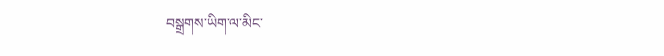བསྒྲགས་ཡིག་ལ་མིང་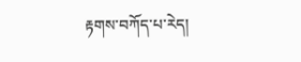རྟགས་བཀོད་པ་རེད།